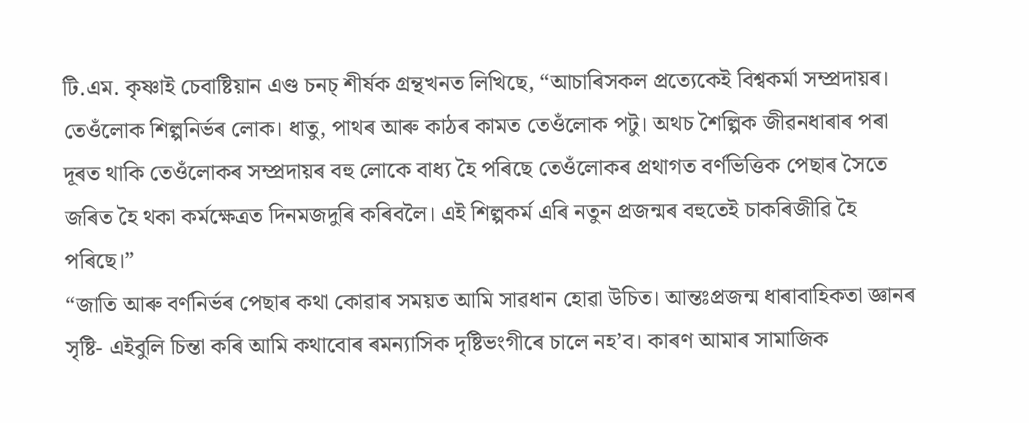টি.এম. কৃষ্ণাই চেবাষ্টিয়ান এণ্ড চনচ্ শীৰ্ষক গ্ৰন্থখনত লিখিছে, “আচাৰিসকল প্ৰত্যেকেই বিশ্বকৰ্মা সম্প্ৰদায়ৰ। তেওঁলোক শিল্পনিৰ্ভৰ লোক। ধাতু, পাথৰ আৰু কাঠৰ কামত তেওঁলোক পটু। অথচ শৈল্পিক জীৱনধাৰাৰ পৰা দূৰত থাকি তেওঁলোকৰ সম্প্ৰদায়ৰ বহু লোকে বাধ্য হৈ পৰিছে তেওঁলোকৰ প্ৰথাগত বৰ্ণভিত্তিক পেছাৰ সৈতে জৰিত হৈ থকা কৰ্মক্ষেত্ৰত দিনমজদুৰি কৰিবলৈ। এই শিল্পকৰ্ম এৰি নতুন প্ৰজন্মৰ বহুতেই চাকৰিজীৱি হৈ পৰিছে।”
“জাতি আৰু বৰ্ণনিৰ্ভৰ পেছাৰ কথা কোৱাৰ সময়ত আমি সাৱধান হোৱা উচিত। আন্তঃপ্ৰজন্ম ধাৰাবাহিকতা জ্ঞানৰ সৃষ্টি- এইবুলি চিন্তা কৰি আমি কথাবোৰ ৰমন্যাসিক দৃষ্টিভংগীৰে চালে নহ’ব। কাৰণ আমাৰ সামাজিক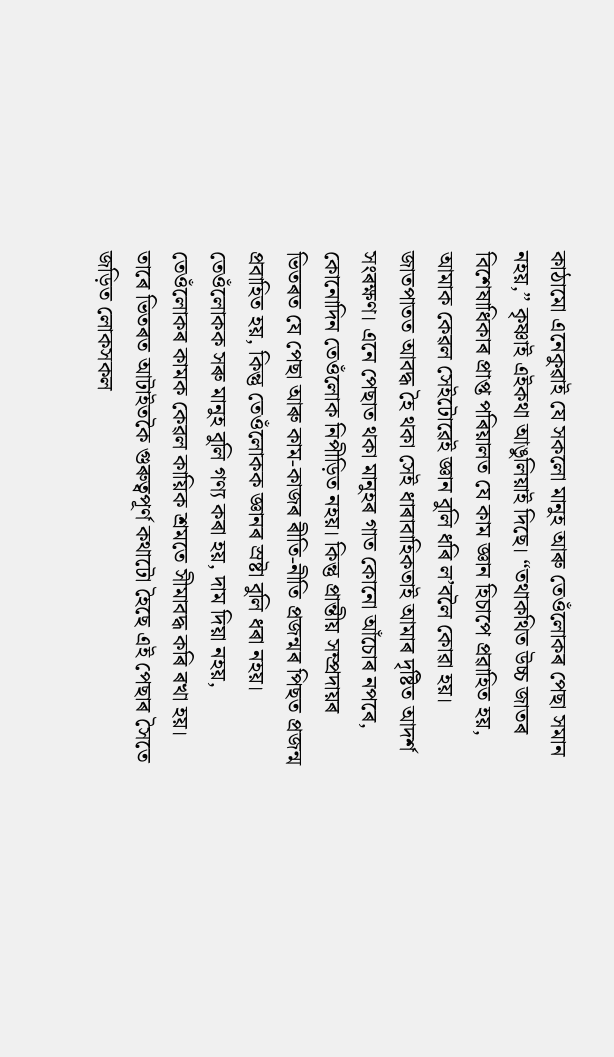কাঠামো এনেকুৱাই যে সকলো মানুহ আৰু তেওঁলোকৰ পেছা সমান নহয়,” কৃষ্ণাই এইকথা আঙুলিয়াই দিছে। “তথাকথিত উচ্চ জাতৰ বিশেষাধিকাৰ প্ৰাপ্ত পৰিয়ালত যে কাম জ্ঞান হিচাপে প্ৰৱাহিত হয়, আমাক কেৱল সেইটোৱেই জ্ঞান বুলি ধৰি ল’বলৈ কোৱা হয়। জাতপাতত আবদ্ধ হৈ থকা সেই ধাৰাবাহিকতাই আমাৰ দৃষ্টিত আদৰ্শ সংৰক্ষণ। এনে পেছাত থকা মানুহৰ গাত কোনো আঁচোৰ নপৰে, কোনোদিন তেওঁলোক নিপীড়িত নহয়। কিন্তু প্ৰান্তীয় সম্প্ৰদায়ৰ ভিতৰত যে পেছা আৰু কাম-কাজৰ ৰীতি-নীতি প্ৰজন্মৰ পিছত প্ৰজন্ম প্ৰবাহিত হয়, কিন্তু তেওঁলোকক জ্ঞানৰ স্ৰষ্টা বুলি ধৰা নহয়। তেওঁলোকক সৰু মানুহ বুলি গণ্য কৰা হয়, দাম দিয়া নহয়, তেওঁলোকৰ কামক কেৱল কায়িক শ্ৰমতে সীমাবদ্ধ কৰি ৰখা হয়। তাৰে ভিতৰত আটাইতকৈ গুৰুত্বপূৰ্ণ কথাটো হৈছে এই পেছাৰ সৈতে জড়িত লোকসকল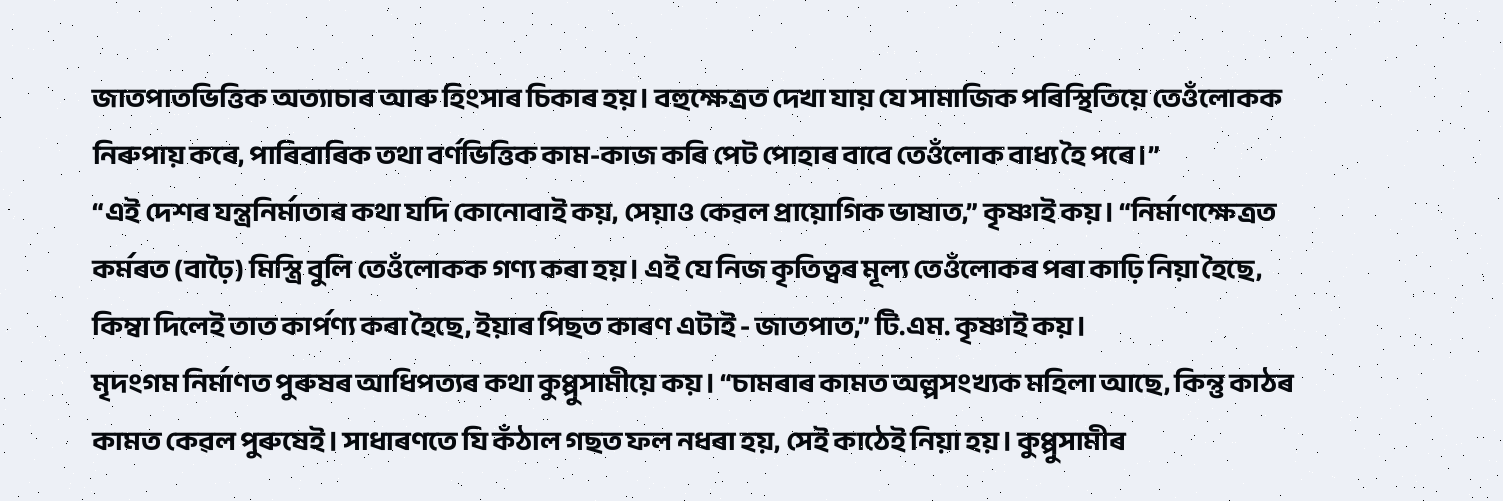জাতপাতভিত্তিক অত্যাচাৰ আৰু হিংসাৰ চিকাৰ হয়। বহুক্ষেত্ৰত দেখা যায় যে সামাজিক পৰিস্থিতিয়ে তেওঁলোকক নিৰুপায় কৰে, পাৰিবাৰিক তথা বৰ্ণভিত্তিক কাম-কাজ কৰি পেট পোহাৰ বাবে তেওঁলোক বাধ্য হৈ পৰে।”
“এই দেশৰ যন্ত্ৰনিৰ্মাতাৰ কথা যদি কোনোবাই কয়, সেয়াও কেৱল প্ৰায়োগিক ভাষাত,” কৃষ্ণাই কয়। “নিৰ্মাণক্ষেত্ৰত কৰ্মৰত (বাঢ়ৈ) মিস্ত্ৰি বুলি তেওঁলোকক গণ্য কৰা হয়। এই যে নিজ কৃতিত্বৰ মূল্য তেওঁলোকৰ পৰা কাঢ়ি নিয়া হৈছে, কিম্বা দিলেই তাত কাৰ্পণ্য কৰা হৈছে, ইয়াৰ পিছত কাৰণ এটাই - জাতপাত,” টি.এম. কৃষ্ণাই কয়।
মৃদংগম নিৰ্মাণত পুৰুষৰ আধিপত্যৰ কথা কুপ্পুসামীয়ে কয়। “চামৰাৰ কামত অল্পসংখ্যক মহিলা আছে, কিন্তু কাঠৰ কামত কেৱল পুৰুষেই। সাধাৰণতে যি কঁঠাল গছত ফল নধৰা হয়, সেই কাঠেই নিয়া হয়। কুপ্পুসামীৰ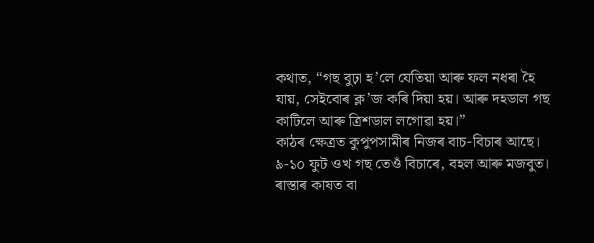কথাত, “গছ বুঢ়া হ’লে যেতিয়া আৰু ফল নধৰা হৈ যায়, সেইবোৰ ক্ল’জ কৰি দিয়া হয়। আৰু দহডাল গছ কাটিলে আৰু ত্ৰিশডাল লগোৱা হয়।”
কাঠৰ ক্ষেত্ৰত কুপুপসামীৰ নিজৰ বাচ-বিচাৰ আছে। ৯-১০ ফুট ওখ গছ তেওঁ বিচাৰে, বহল আৰু মজবুত। ৰাস্তাৰ কাষত বা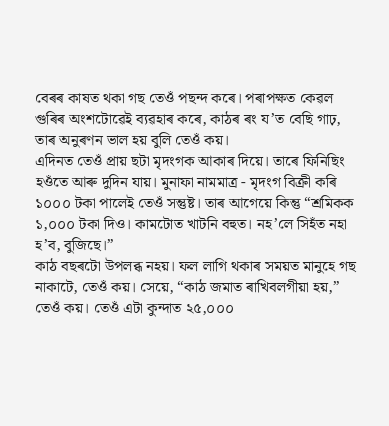বেৰৰ কাষত থকা গছ তেওঁ পছন্দ কৰে। পৰাপক্ষত কেৱল গুৰিৰ অংশটোৱেই ব্যৱহাৰ কৰে, কাঠৰ ৰং য’ত বেছি গাঢ়, তাৰ অনুৰণন ভাল হয় বুলি তেওঁ কয়।
এদিনত তেওঁ প্ৰায় ছটা মৃদংগক আকাৰ দিয়ে। তাৰে ফিনিছিং হওঁতে আৰু দুদিন যায়। মুনাফা নামমাত্ৰ - মৃদংগ বিক্ৰী কৰি ১০০০ টকা পালেই তেওঁ সন্তুষ্ট। তাৰ আগেয়ে কিন্তু “শ্ৰমিকক ১,০০০ টকা দিও। কামটোত খাটনি বহুত। নহ’লে সিহঁত নহা হ’ব, বুজিছে।”
কাঠ বছৰটো উপলব্ধ নহয়। ফল লাগি থকাৰ সময়ত মানুহে গছ নাকাটে, তেওঁ কয়। সেয়ে, “কাঠ জমাত ৰাখিবলগীয়া হয়,” তেওঁ কয়। তেওঁ এটা কুন্দাত ২৫,০০০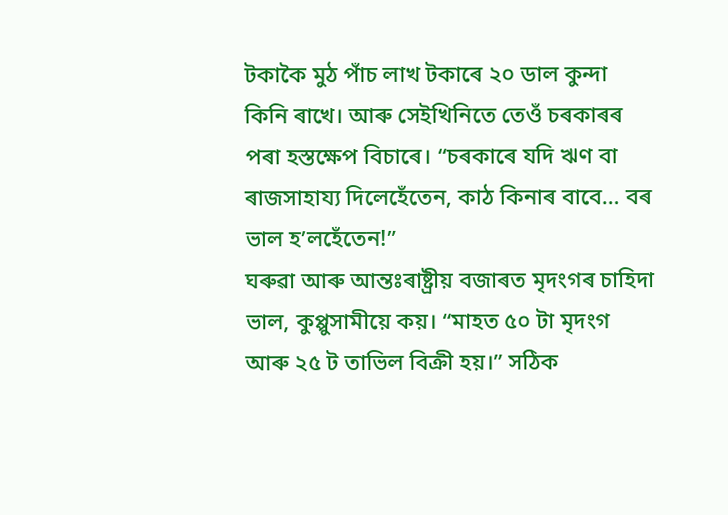টকাকৈ মুঠ পাঁচ লাখ টকাৰে ২০ ডাল কুন্দা কিনি ৰাখে। আৰু সেইখিনিতে তেওঁ চৰকাৰৰ পৰা হস্তক্ষেপ বিচাৰে। “চৰকাৰে যদি ঋণ বা ৰাজসাহায্য দিলেহেঁতেন, কাঠ কিনাৰ বাবে… বৰ ভাল হ’লহেঁতেন!”
ঘৰুৱা আৰু আন্তঃৰাষ্ট্ৰীয় বজাৰত মৃদংগৰ চাহিদা ভাল, কুপ্পুসামীয়ে কয়। “মাহত ৫০ টা মৃদংগ আৰু ২৫ ট তাভিল বিক্ৰী হয়।” সঠিক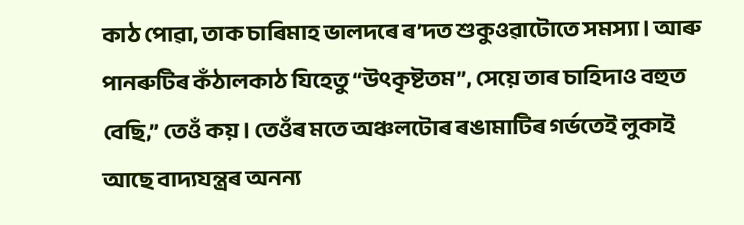কাঠ পোৱা, তাক চাৰিমাহ ভালদৰে ৰ’দত শুকুওৱাটোতে সমস্যা। আৰু পানৰুটিৰ কঁঠালকাঠ যিহেতু “উৎকৃষ্টতম”, সেয়ে তাৰ চাহিদাও বহুত বেছি,” তেওঁ কয়। তেওঁৰ মতে অঞ্চলটোৰ ৰঙামাটিৰ গৰ্ভতেই লুকাই আছে বাদ্যযন্ত্ৰৰ অনন্য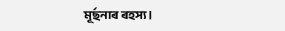মূৰ্ছনাৰ ৰহস্য।